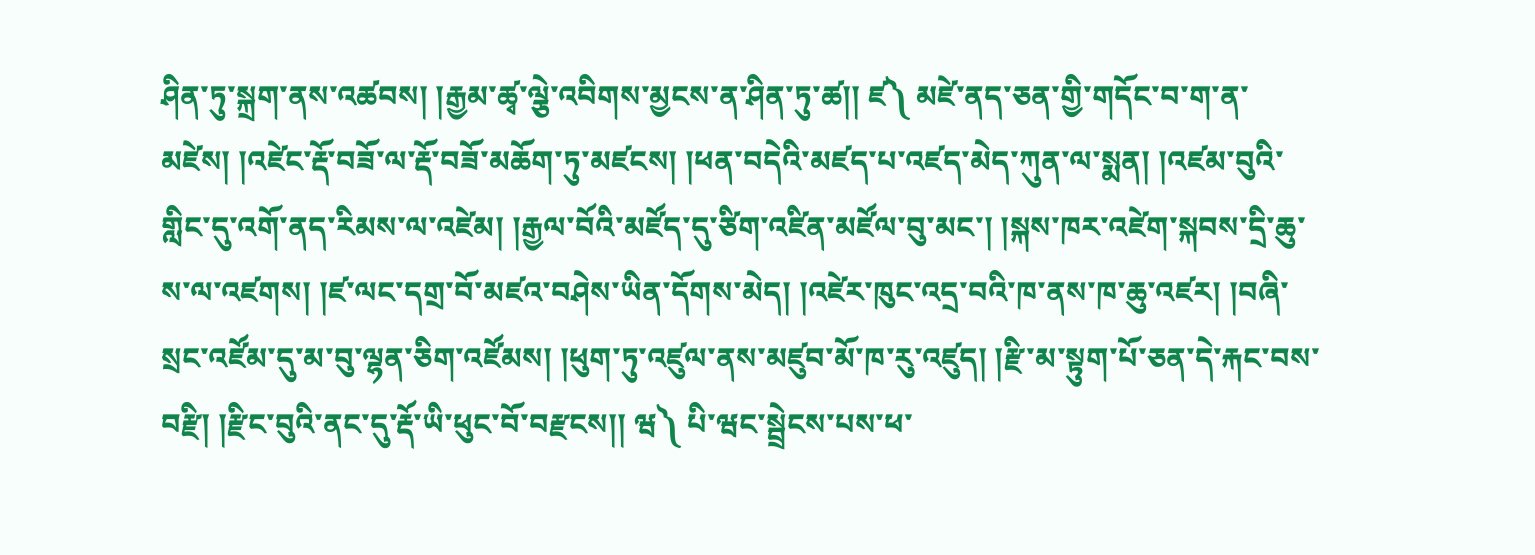ཤིན་ཏུ་སྐྲག་ནས་འཚབས། །རྒྱམ་ཚྭ་ལྕེ་འབིགས་མྱངས་ན་ཤིན་ཏུ་ཚ།། ཛ༽ མཛེ་ནད་ཅན་གྱི་གདོང་བ་ག་ན་མཛེས། །འཛེང་རྡོ་བཟོ་ལ་རྡོ་བཟོ་མཆོག་ཏུ་མཛངས། །ཕན་བདེའི་མཛད་པ་འཛད་མེད་ཀུན་ལ་སྨན། །འཛམ་བུའི་གླིང་དུ་འགོ་ནད་རིམས་ལ་འཛེམ། །རྒྱལ་བོའི་མཛོད་དུ་ཙིག་འཛིན་མཛོལ་བུ་མང་། །སྐས་ཁར་འཛེག་སྐབས་དྲི་ཆུ་ས་ལ་འཛགས། །ཛ་ལང་དགྲ་བོ་མཛའ་བཤེས་ཡིན་དོགས་མེད། །འཛེར་ཁུང་འདྲ་བའི་ཁ་ནས་ཁ་ཆུ་འཛར། །བཞི་སྲང་འཛོམ་དུ་མ་བུ་ལྷན་ཅིག་འཛོམས། །ཕུག་ཏུ་འཛུལ་ནས་མཛུབ་མོ་ཁ་རུ་འཛུད། །རྫི་མ་སྟུག་པོ་ཅན་དེ་རྐང་བས་བརྫི། །རྫིང་བུའི་ནང་དུ་རྡོ་ཡི་ཕུང་བོ་བརྫངས།། ཝ༽ པི་ཝང་སྦྲེངས་པས་ཕ་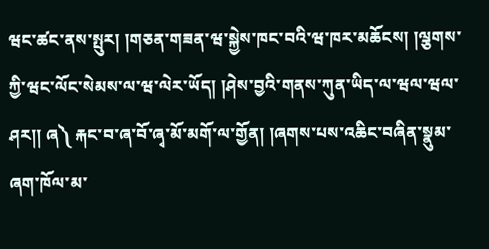ཝང་ཚང་ནས་སྤུར། །གཅན་གཟན་ཝ་སྐྱེས་ཁང་བའི་ཝ་ཁར་མཆོངས། །ལྕགས་ཀྱི་ཝང་ལོང་སེམས་ལ་ཝ་ལེར་ཡོད། །ཤེས་བྱའི་གནས་ཀུན་ཡིད་ལ་ཝལ་ཝལ་ཤར།། ཞ༽ རྐང་བ་ཞ་བོ་ཞྭ་མོ་མགོ་ལ་གྱོན། །ཞགས་པས་འཆིང་བཞིན་སྣུམ་ཞག་ཁོལ་མ་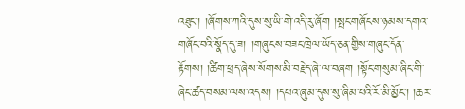འཐུང་། །ཞོགས་ཀའི་དུས་སུ་ཡི་གེ་འདི་རུ་ཞོག །སྤང་གཞོངས་ཉམས་དགའ་གཞོང་བའི་སྣོད་དུ་ཟ། །གཞུངས་བཟང་ཁྲེལ་ཡོད་ཅན་གྱིས་གཞུང་དོན་རྟོགས། །ཚིག་ཕྲད་ཞེས་སོགས་མི་བརྗེད་ཞེ་ལ་བཞག །སྟོང་གསུམ་ཞིང་གི་ཞེང་ཚད་བསམ་ལས་འདས། །དཔའ་ཞུམ་དུས་སུ་ཞིམ་པའི་རོ་མི་མྱོང་། །ཆར་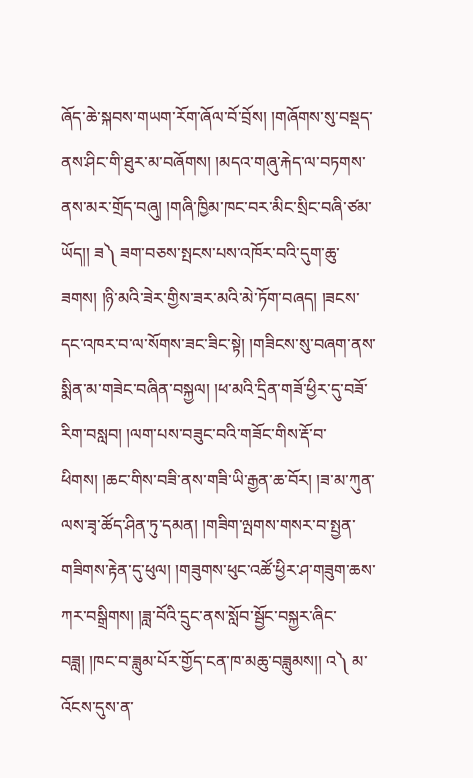ཞོད་ཆེ་སྐབས་གཡག་རོག་ཞོལ་བོ་བྲོས། །གཞོགས་སུ་བསྡད་ནས་ཤིང་གི་ཐུར་མ་བཞོགས། །མདའ་གཞུ་རྐེད་ལ་བཏགས་ནས་མར་གྲོད་བཞུ། །གཞི་ཁྱིམ་ཁང་བར་མིང་སྲིང་བཞི་ཙམ་ཡོད།། ཟ༽ ཟག་བཅས་སྤངས་པས་འཁོར་བའི་དུག་ཆུ་ཟགས། །ཉི་མའི་ཟེར་གྱིས་ཟར་མའི་མེ་ཏོག་བཞད། །ཟངས་དང་འཁར་བ་ལ་སོགས་ཟང་ཟིང་སྟེ། །གཟིངས་སུ་བཞག་ནས་སྨིན་མ་གཟེང་བཞིན་བསྐྱལ། །ཕ་མའི་དྲིན་གཟོ་ཕྱིར་དུ་བཟོ་རིག་བསླབ། །ལག་པས་བཟུང་བའི་གཟོང་གིས་རྡོ་བ་ཕིགས། །ཆང་གིས་བཟི་ནས་གཟི་ཡི་རྒྱན་ཆ་བོར། །ཟ་མ་ཀུན་ལས་ཟྭ་ཚོད་ཤིན་ཏུ་དམན། །གཟིག་ལྤགས་གསར་བ་སྤྱན་གཟིགས་རྟེན་དུ་ཕུལ། །གཟུགས་ཕུང་འཚོ་ཕྱིར་ཤ་གཟུག་ཆས་ཀར་བསྒྲིགས། །ཟླ་བོའི་དྲུང་ནས་སློབ་སྦྱོང་བསྐྱར་ཞིང་བཟླ། །ཁང་བ་ཟླུམ་པོར་གྱོད་ངན་ཁ་མཆུ་བཟླུམས།། འ༽ མ་འོངས་དུས་ན་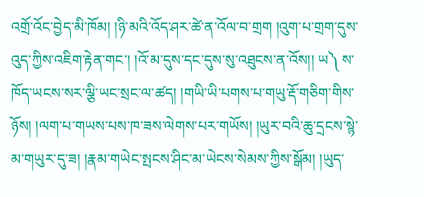འགྲོ་འོང་བྱེད་མི་ཁོམ། །ཉི་མའི་འོད་ཤར་ཚེ་ན་འོལ་བ་གྲག །འུག་པ་གྲག་དུས་འུད་ཀྱིས་འཇིག་རྟེན་གང་། །འོ་མ་དུས་དང་དུས་སུ་འཐུངས་ན་འོས།། ཡ༽ ས་ཁོད་ཡངས་སར་ལྕི་ཡང་སྲང་ལ་ཚད། །གཡི་ཡི་པགས་པ་གཡུ་རྡོ་གཅིག་གིས་ཉོས། །ལག་པ་གཡས་པས་ཁ་ཟས་ལེགས་པར་གཡོས། །ཡུར་བའི་ཆུ་དྲངས་སྙེ་མ་གཡུར་དུ་ཟ། །རྣམ་གཡེང་སྤངས་ཤིང་མ་ཡེངས་སེམས་ཀྱིས་སྒོམ། །ཡུད་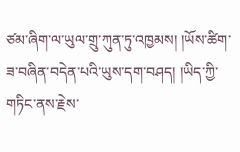ཙམ་ཞིག་ལ་ཡུལ་གྲུ་ཀུན་ཏུ་འཁྱམས། །ཡོས་ཚིག་ཟ་བཞིན་བདེན་པའི་ཡུས་དག་བཤད། །ཡིད་ཀྱི་གཏིང་ནས་རྗེས་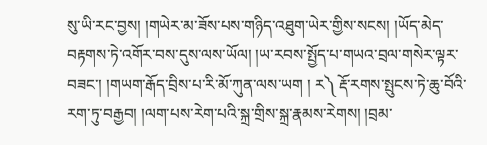སུ་ཡི་རང་བྱས། །གཡེར་མ་ཟོས་པས་གཉིད་འཐུག་ཡེར་གྱིས་སངས། །ཡོད་མེད་བརྟགས་ཏེ་འགོར་བས་དུས་ལས་ཡོལ། །ཡ་རབས་སྤྱོད་པ་གཡའ་བྲལ་གསེར་ལྟར་བཟང་། །གཡག་རྒོད་བྲིས་པ་རི་མོ་ཀུན་ལས་ཡག ། ར༽ རྡོ་རགས་སྤུངས་ཏེ་ཆུ་བོའི་རག་ཏུ་བརྒྱབ། །ལག་པས་རེག་པའི་སྐྲ་གྲིས་སྐྲ་རྣམས་རེགས། །བྲམ་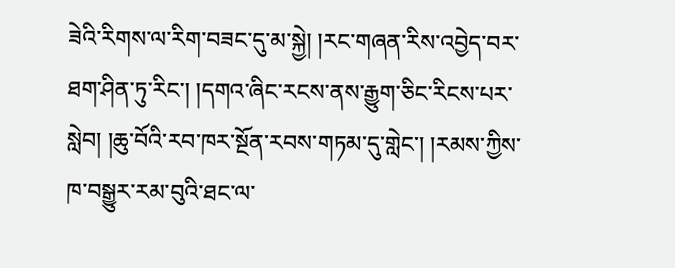ཟེའི་རིགས་ལ་རིག་བཟང་དུ་མ་སྐྱེ། །རང་གཞན་རིས་འབྱེད་བར་ཐག་ཤིན་ཏུ་རིང་། །དགའ་ཞིང་རངས་ནས་རྒྱུག་ཅིང་རིངས་པར་སླེབ། །ཆུ་བོའི་རབ་ཁར་སྔོན་རབས་གཏམ་དུ་གླེང་། །རམས་ཀྱིས་ཁ་བསྒྱུར་རམ་བུའི་ཐང་ལ་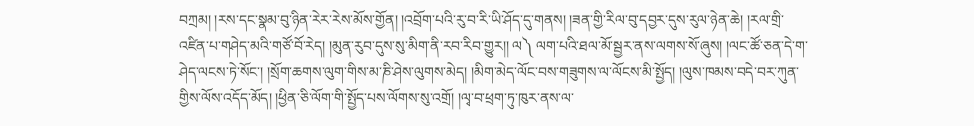བཀྲམ། །རས་དང་སྣམ་བུ་ཉིན་རེར་རེས་མོས་གྱོན། །འབྲོག་པའི་རུ་བ་རི་ཡི་ཤོད་དུ་གནས། །ཟན་གྱི་རིལ་བུ་དབྱར་དུས་རུལ་ཉེན་ཆེ། །རལ་གྲི་འཛིན་པ་གཤེད་མའི་གཙོ་བོ་རེད། །མུན་རུབ་དུས་སུ་མིག་ནི་རབ་རིབ་གྱུར།། ལ༽ ལག་པའི་ཐལ་མོ་སྦྱར་ནས་ལགས་སོ་ཞུས། །ལང་ཚོ་ཅན་དེ་ག་ཤེད་ལངས་ཏེ་སོང་། །སྲོག་ཆགས་ལུག་གིས་མ་ཎི་ཤེས་ལུགས་མེད། །མིག་མེད་ལོང་བས་གཟུགས་ལ་ལོངས་མི་སྤྱོད། །ལུས་ཁམས་བདེ་བར་ཀུན་གྱིས་ལོས་འདོད་མོད། །ཕྱིན་ཅི་ལོག་གི་སྤྱོད་པས་ལོགས་སུ་འགྲོ། །ལྭ་བ་ཕྲག་ཏུ་ཁུར་ནས་ལ་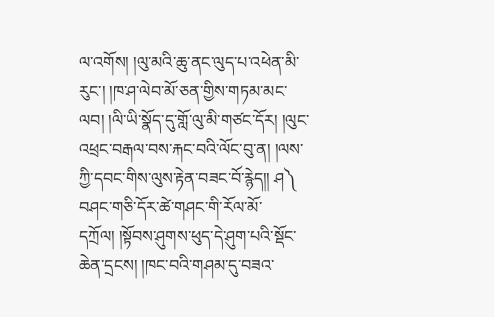ལ་འགོས། །ལུ་མའི་ཆུ་ནང་ལུད་པ་འཕེན་མི་རུང་། །ཁ་ཤ་ལེབ་མོ་ཅན་གྱིས་གཏམ་མང་ལབ། །ལི་ཡི་སྣོད་དུ་གློ་ལུ་མི་གཙང་དོར། །ལུང་འཕྲང་བརྒལ་བས་རྐང་བའི་ལོང་བུ་ན། །ལས་ཀྱི་དབང་གིས་ལུས་རྟེན་བཟང་བོ་རྙེད།། ཤ༽ བཤང་གཅི་དོར་ཚེ་གཤང་གི་རོལ་མོ་དཀྲོལ། །སྟོབས་ཤུགས་ཕུད་དེ་ཤུག་པའི་སྡོང་ཆེན་དྲངས། །ཁང་བའི་གཤམ་དུ་བཟའ་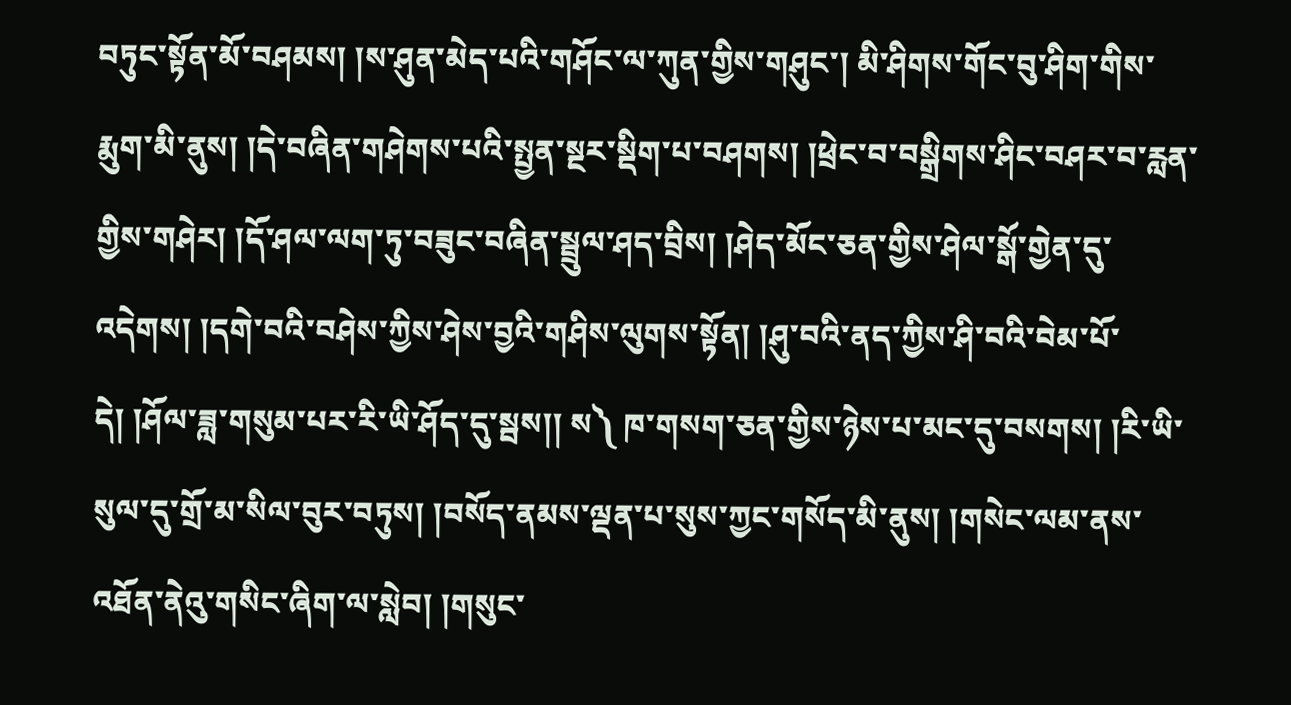བཏུང་སྟོན་མོ་བཤམས། །ས་ཤུན་མེད་པའི་གཤོང་ལ་ཀུན་གྱིས་གཤུང་། མི་ཤིགས་གོང་བུ་ཤིག་གིས་རྨུག་མི་ནུས། །དེ་བཞིན་གཤེགས་པའི་སྤྱན་སྔར་སྡིག་པ་བཤགས། །ཕྲེང་བ་བསྒྲིགས་ཤིང་བཤར་བ་རླན་གྱིས་གཤེར། །དོ་ཤལ་ལག་ཏུ་བཟུང་བཞིན་སྦྲུལ་ཤད་བྲིས། །ཤེད་མོང་ཅན་གྱིས་ཤེལ་སྒོ་གྱེན་དུ་འདེགས། །དགེ་བའི་བཤེས་ཀྱིས་ཤེས་བྱའི་གཤིས་ལུགས་སྟོན། །ཤུ་བའི་ནད་ཀྱིས་ཤི་བའི་བེམ་པོ་དེ། །ཤོལ་ཟླ་གསུམ་པར་རི་ཡི་ཤོད་དུ་སྦས།། ས༽ ཁ་གསག་ཅན་གྱིས་ཉེས་པ་མང་དུ་བསགས། །རི་ཡི་སུལ་དུ་གྲོ་མ་སིལ་བུར་བཏུས། །བསོད་ནམས་ལྡན་པ་སུས་ཀྱང་གསོད་མི་ནུས། །གསེང་ལམ་ནས་འཐོན་ནེའུ་གསིང་ཞིག་ལ་སླེབ། །གསུང་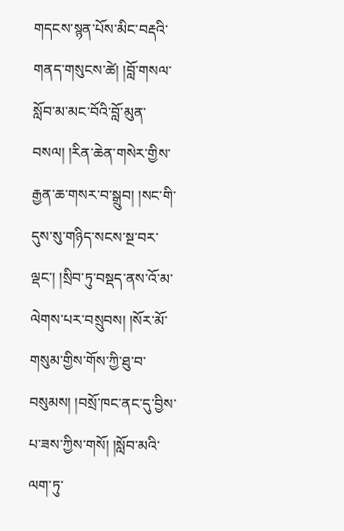གདངས་སྙན་པོས་མིང་བརྡའི་གནད་གསུངས་ཚེ། །བློ་གསལ་སློབ་མ་མང་བོའི་བློ་མུན་བསལ། །རིན་ཆེན་གསེར་གྱིས་རྒྱན་ཆ་གསར་བ་སྒྲུབ། །སང་གི་དུས་སུ་གཉིད་སངས་སྔ་བར་ལྡང་། །སྲིབ་ཏུ་བསྡད་ནས་འོ་མ་ལེགས་པར་བསྲུབས། །སོར་མོ་གསུམ་གྱིས་གོས་ཀྱི་ཐུ་བ་བསུམས། །བསྲོ་ཁང་ནང་དུ་བྱིས་པ་ཟས་ཀྱིས་གསོ། །སློབ་མའི་ལག་ཏུ་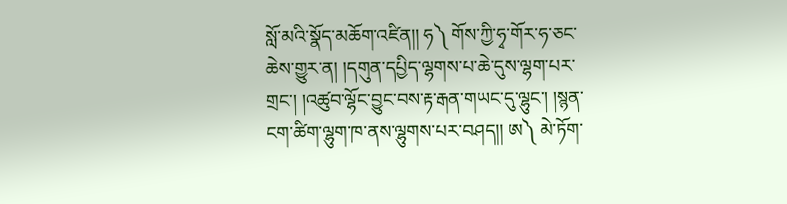སློ་མའི་སྣོད་མཆོག་འཛིན།། ཧ༽ གོས་ཀྱི་ཧྭ་གོར་ཧ་ཅང་ཆེས་གྱུར་ན། །དགུན་དཔྱིད་ལྷགས་པ་ཆེ་དུས་ལྷག་པར་གྲང་། །འཚུབ་ལྷོང་བྱུང་བས་རྟ་རྒན་གཡང་དུ་ལྷུང་། །སྙན་ངག་ཚིག་ལྷུག་ཁ་ནས་ལྷུགས་པར་བཤད།། ཨ༽ མེ་ཏོག་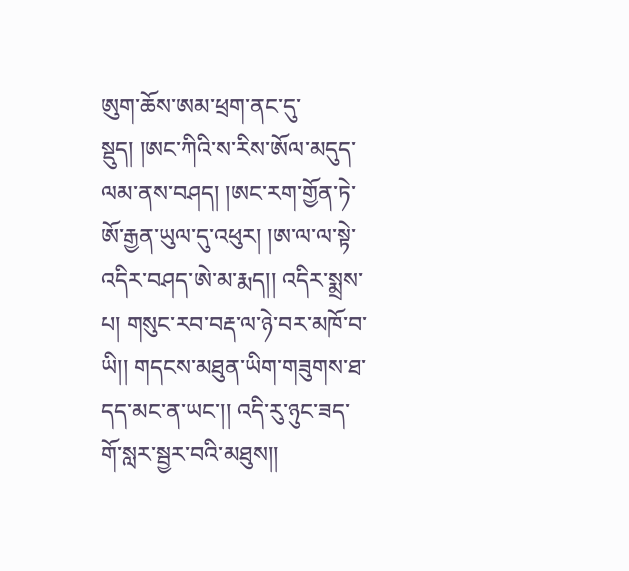ཨུག་ཆོས་ཨམ་ཕྲག་ནང་དུ་སྡུད། །ཨང་ཀིའི་ས་རིས་ཨོལ་མདུད་ལམ་ནས་བཤད། །ཨང་རག་གྱོན་ཏེ་ཨོ་རྒྱན་ཡུལ་དུ་འཕུར། །ཨ་ལ་ལ་སྟེ་འདིར་བཤད་ཨེ་མ་རྨད།། འདིར་སྨྲས་པ། གསུང་རབ་བརྡ་ལ་ཉེ་བར་མཁོ་བ་ཡི།། གདངས་མཐུན་ཡིག་གཟུགས་ཐ་དད་མང་ན་ཡང་།། འདི་རུ་ཉུང་ཟད་གོ་སླར་སྦྱར་བའི་མཐུས།།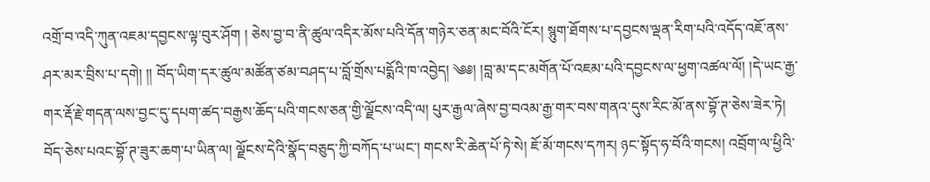འགྲོ་བ་འདི་ཀུན་འཇམ་དབྱངས་ལྟ་བུར་ཤོག ། ཅེས་བྱ་བ་ནི་ཚུལ་འདིར་མོས་པའི་དོན་གཉེར་ཅན་མང་བོའི་ངོར། སྙུག་ཐོགས་པ་དབྱངས་ལྡན་རིག་པའི་འདོད་འཇོ་ནས་ཤར་མར་བྲིས་པ་དགེ། །། བོད་ཡིག་དར་ཚུལ་མཚོན་ཙམ་བཤད་པ་བློ་གྲོས་པདྨོའི་ཁ་འབྱེད། ༄༅། །བླ་མ་དང་མགོན་པོ་འཇམ་པའི་དབྱངས་ལ་ཕྱག་འཚལ་ལོ། །དེ་ཡང་རྒྱ་གར་རྡོ་རྗེ་གདན་ལས་བྱང་དུ་དཔག་ཚད་བརྒྱས་ཆོད་པའི་གངས་ཅན་གྱི་ལྗོངས་འདི་ལ། པུར་རྒྱལ་ཞེས་བྱ་བའམ་རྒྱ་གར་བས་གནའ་དུས་རིང་མོ་ནས་བྷོ་ཊ་ཅེས་ཟེར་ཏེ། བོད་ཅེས་པའང་བྷོ་ཊ་ཟུར་ཆག་པ་ཡིན་ལ། ལྗོངས་དེའི་སྣོད་བཅུད་ཀྱི་བཀོད་པ་ཡང་། གངས་རི་ཆེན་པོ་ཏེ་སེ། ཇོ་མོ་གངས་དཀར། ཉང་སྟོད་ཧ་བོའི་གངས། འབྲོག་ལ་ཕྱིའི་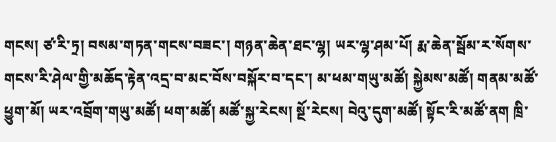གངས། ཙ་རི་ཏྲ། བསམ་གཏན་གངས་བཟང་། གཉན་ཆེན་ཐང་ལྷ། ཡར་ལྷ་ཤམ་པོ། རྨ་ཆེན་སྦོམ་ར་སོགས་གངས་རི་ཤེལ་གྱི་མཆོད་རྟེན་འདྲ་བ་མང་བོས་བསྐོར་བ་དང་། མ་ཕམ་གཡུ་མཚོ། སྐྱེམས་མཚོ། གནམ་མཚོ་ཕྱུག་མོ། ཡར་འབྲོག་གཡུ་མཚོ། ཕག་མཚོ། མཚོ་སྐྱ་རེངས། སྔོ་རེངས། བེའུ་དུག་མཚོ། སྟོང་རི་མཚོ་ནག ཁྲི་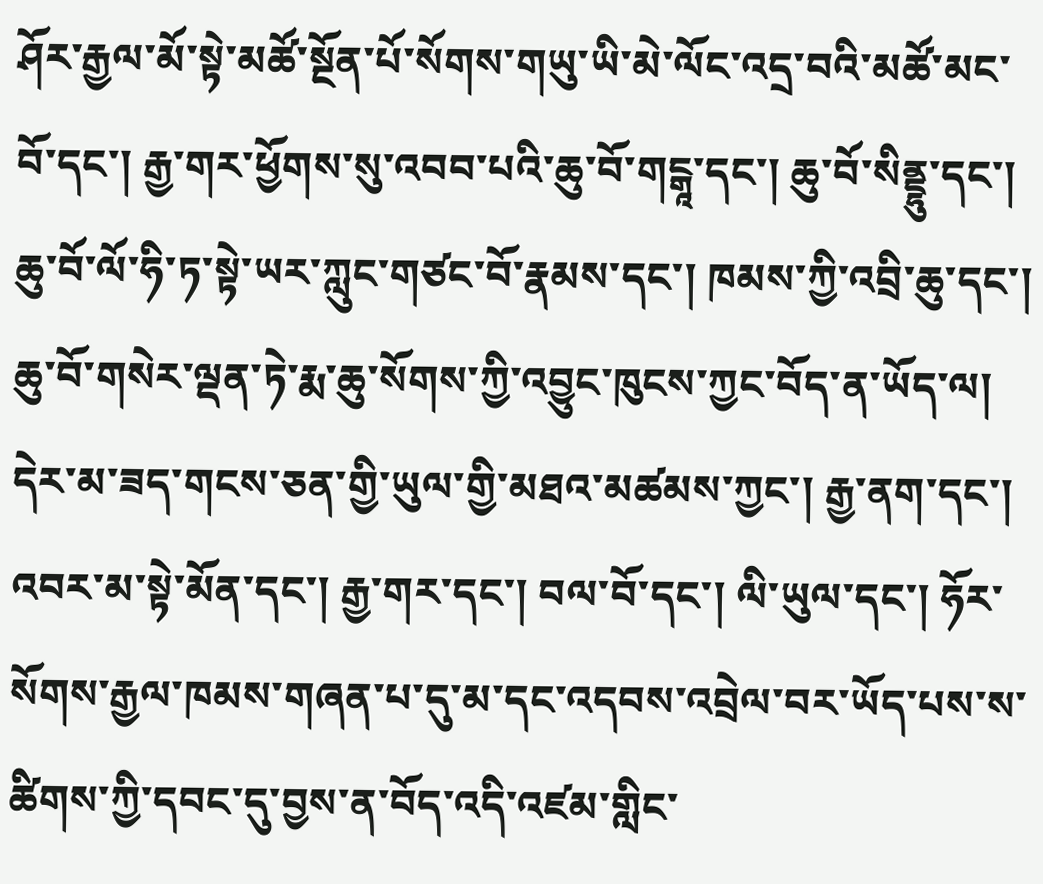ཤོར་རྒྱལ་མོ་སྟེ་མཚོ་སྔོན་པོ་སོགས་གཡུ་ཡི་མེ་ལོང་འདྲ་བའི་མཚོ་མང་བོ་དང་། རྒྱ་གར་ཕྱོགས་སུ་འབབ་པའི་ཆུ་བོ་གངྒཱ་དང་། ཆུ་བོ་སིནྡྷུ་དང་། ཆུ་བོ་ལོ་ཧི་ཏ་སྟེ་ཡར་ཀླུང་གཙང་བོ་རྣམས་དང་། ཁམས་ཀྱི་འབྲི་ཆུ་དང་། ཆུ་བོ་གསེར་ལྡན་ཏེ་རྨ་ཆུ་སོགས་ཀྱི་འབྱུང་ཁུངས་ཀྱང་བོད་ན་ཡོད་ལ། དེར་མ་ཟད་གངས་ཅན་གྱི་ཡུལ་གྱི་མཐའ་མཚམས་ཀྱང་། རྒྱ་ནག་དང་། འབར་མ་སྟེ་མོན་དང་། རྒྱ་གར་དང་། བལ་བོ་དང་། ལི་ཡུལ་དང་། ཧོར་སོགས་རྒྱལ་ཁམས་གཞན་པ་དུ་མ་དང་འདབས་འབྲེལ་བར་ཡོད་པས་ས་ཚིགས་ཀྱི་དབང་དུ་བྱས་ན་བོད་འདི་འཛམ་གླིང་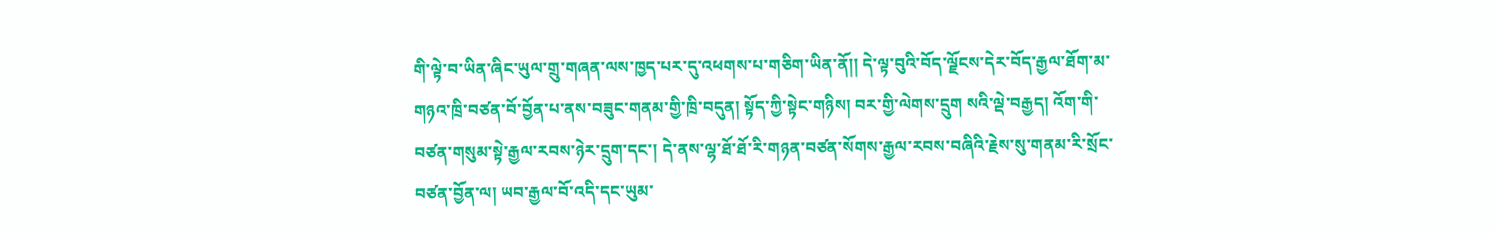གི་ལྟེ་བ་ཡིན་ཞིང་ཡུལ་གྲུ་གཞན་ལས་ཁྱད་པར་དུ་འཕགས་པ་གཅིག་ཡིན་ནོ།། དེ་ལྟ་བུའི་བོད་ལྗོངས་དེར་བོད་རྒྱལ་ཐོག་མ་གཉའ་ཁྲི་བཙན་བོ་བྱོན་པ་ནས་བཟུང་གནམ་གྱི་ཁྲི་བདུན། སྟོད་ཀྱི་སྟེང་གཉིས། བར་གྱི་ལེགས་དྲུག སའི་ལྡེ་བརྒྱད། འོག་གི་བཙན་གསུམ་སྟེ་རྒྱལ་རབས་ཉེར་དྲུག་དང་། དེ་ནས་ལྷ་ཐོ་ཐོ་རི་གཉན་བཙན་སོགས་རྒྱལ་རབས་བཞིའི་རྗེས་སུ་གནམ་རི་སྲོང་བཙན་བྱོན་ལ། ཡབ་རྒྱལ་བོ་འདི་དང་ཡུམ་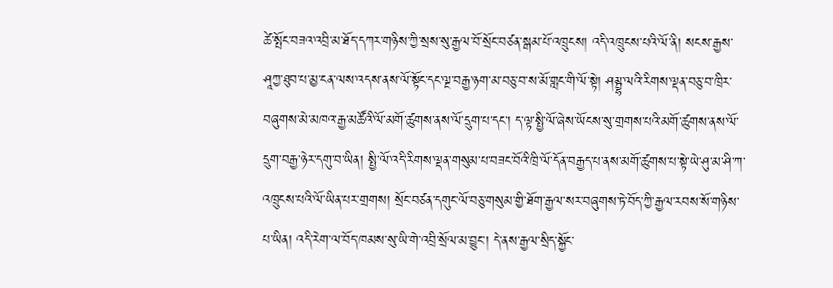ཚེ་སྤོང་བཟའ་འབྲི་མ་ཐོད་དཀར་གཉིས་ཀྱི་སྲས་སུ་རྒྱལ་བོ་སྲོང་བཙན་སྒམ་པོ་འཁྲུངས། འདི་འཁྲུངས་པའི་ལོ་ནི། སངས་རྒྱས་ཤཱཀྱ་ཐུབ་པ་མྱ་ངན་ལས་འདས་ནས་ལོ་སྟོང་དང་ལྔ་བརྒྱ་ཉག་མ་བཅུ་བ་ས་མོ་གླང་གི་ལོ་སྟེ། ཤམྦྷ་ལའི་རིགས་ལྡན་བཅུ་བ་ཁྲིར་བཞུགས་མེ་མཁའ་རྒྱ་མཚོའི་ལོ་མགོ་ཚུགས་ནས་ལོ་དྲུག་པ་དང་། ད་ལྟ་སྤྱི་ལོ་ཞེས་ཡོངས་སུ་གྲགས་པའི་མགོ་ཚུགས་ནས་ལོ་དྲུག་བརྒྱ་ཉེར་དགུ་བ་ཡིན། སྤྱི་ལོ་འདི་རིགས་ལྡན་གསུམ་པ་བཟང་བོའི་ཁྲི་ལོ་དོན་བརྒྱད་པ་ནས་མགོ་ཚུགས་པ་སྟེ་ཡེ་ཤུ་མ་ཤི་ཀ་འཁྲུངས་པའི་ལོ་ཡིན་པར་གྲགས། སྲོང་བཙན་དགུང་ལོ་བཅུ་གསུམ་གྱི་ཐོག་རྒྱལ་སར་བཞུགས་ཏེ་བོད་ཀྱི་རྒྱལ་རབས་སོ་གཉིས་པ་ཡིན། འདི་རེག་ལ་བོད་ཁམས་སུ་ཡི་གེ་འབྲི་སྲོལ་མ་བྱུང་། དེ་ནས་རྒྱལ་སྲིད་སྐྱོང་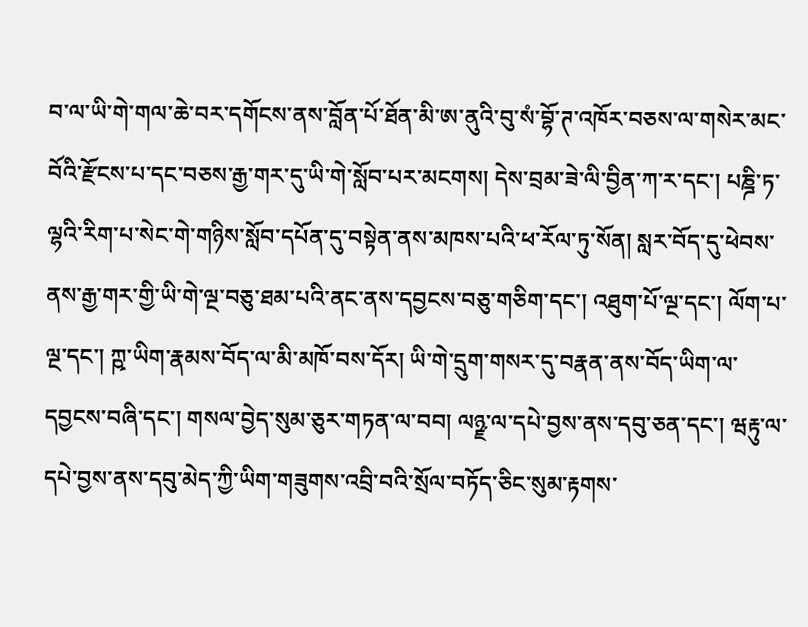བ་ལ་ཡི་གེ་གལ་ཆེ་བར་དགོངས་ནས་བློན་པོ་ཐོན་མི་ཨ་ནུའི་བུ་སཾ་བྷོ་ཊ་འཁོར་བཅས་ལ་གསེར་མང་བོའི་རྫོངས་པ་དང་བཅས་རྒྱ་གར་དུ་ཡི་གེ་སློབ་པར་མངགས། དེས་བྲམ་ཟེ་ལི་བྱིན་ཀ་ར་དང་། པཎྜི་ཏ་ལྷའི་རིག་པ་སེང་གེ་གཉིས་སློབ་དཔོན་དུ་བསྟེན་ནས་མཁས་པའི་ཕ་རོལ་ཏུ་སོན། སླར་བོད་དུ་ཕེབས་ནས་རྒྱ་གར་གྱི་ཡི་གེ་ལྔ་བཅུ་ཐམ་པའི་ནང་ནས་དབྱངས་བཅུ་གཅིག་དང་། འཐུག་པོ་ལྔ་དང་། ལོག་པ་ལྔ་དང་། ཀྵ་ཡིག་རྣམས་བོད་ལ་མི་མཁོ་བས་དོར། ཡི་གེ་དྲུག་གསར་དུ་བརྣན་ནས་བོད་ཡིག་ལ་དབྱངས་བཞི་དང་། གསལ་བྱེད་སུམ་ཅུར་གཏན་ལ་བབ། ལཉྫ་ལ་དཔེ་བྱས་ནས་དབུ་ཅན་དང་། ཝརྟུ་ལ་དཔེ་བྱས་ནས་དབུ་མེད་ཀྱི་ཡིག་གཟུགས་འབྲི་བའི་སྲོལ་བཏོད་ཅིང་སུམ་རྟགས་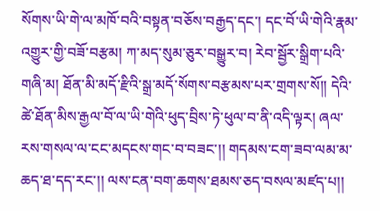སོགས་ཡི་གེ་ལ་མཁོ་བའི་བསྟན་བཅོས་བརྒྱད་དང་། དང་བོ་ཡི་གེའི་རྣམ་འགྱུར་གྱི་བཟོ་བརྩམ། ཀ་མད་སུམ་ཅུར་བསྒྱུར་བ། རེབ་སྦྱོར་སྒྲིག་པའི་གཞི་མ། ཐོན་མི་མདོ་རྫིའི་སྒྲ་མདོ་སོགས་བརྩམས་པར་གྲགས་སོ།། དེའི་ཚེ་ཐོན་མིས་རྒྱལ་བོ་ལ་ཡི་གེའི་ཕུད་བྲིས་ཏེ་ཕུལ་བ་ནི་འདི་ལྟར། ཞལ་རས་གསལ་ལ་ངང་མདངས་གང་བ་བཟང་།། གདམས་ངག་ཟབ་ལམ་མ་ཆད་ཐ་དད་རང་།། ལས་ངན་བག་ཆགས་ཐམས་ཅད་བསལ་མཛད་པ།།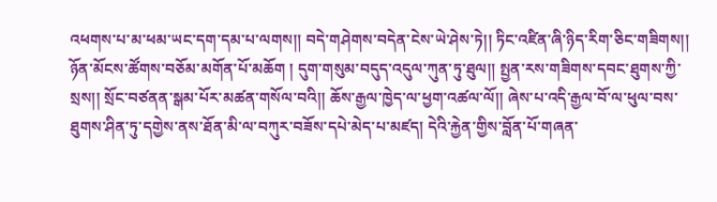འཕགས་པ་མ་ཕམ་ཡང་དག་དམ་པ་ལགས།། བདེ་གཤེགས་བདེན་ངེས་ཡེ་ཤེས་ཏེ།། ཏིང་འཛིན་ཞི་ཉིད་རིག་ཅིང་གཟིགས།། ཉོན་མོངས་ཚོགས་བཅོམ་མགོན་པོ་མཆོག ། དུག་གསུམ་བདུད་འདུལ་ཀུན་ཏུ་ཐུལ།། སྤྱན་རས་གཟིགས་དབང་ཐུགས་ཀྱི་སྲས།། སྲོང་བཙནན་སྒམ་པོར་མཚན་གསོལ་བའི།། ཆོས་རྒྱལ་ཁྱེད་ལ་ཕྱག་འཚལ་ལོ།། ཞེས་པ་འདི་རྒྱལ་བོ་ལ་ཕུལ་བས་ཐུགས་ཤིན་ཏུ་དགྱེས་ནས་ཐོན་མི་ལ་བཀུར་བཟོས་དཔེ་མེད་པ་མཛད། དེའི་རྐྱེན་གྱིས་བློན་པོ་གཞན་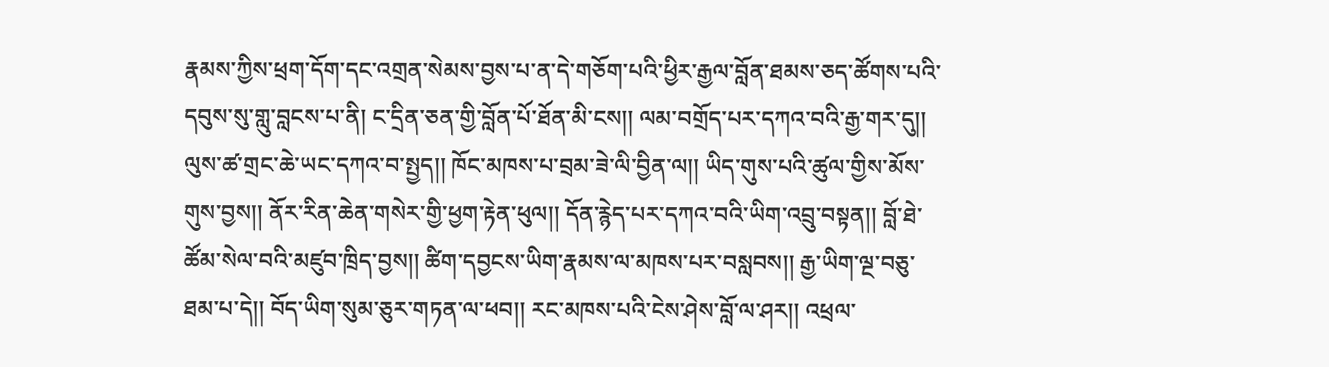རྣམས་ཀྱིས་ཕྲག་དོག་དང་འགྲན་སེམས་བྱས་པ་ན་དེ་གཅོག་པའི་ཕྱིར་རྒྱལ་བློན་ཐམས་ཅད་ཚོགས་པའི་དབུས་སུ་གླུ་བླངས་པ་ནི། ང་དྲིན་ཅན་གྱི་བློན་པོ་ཐོན་མི་ངས།། ལམ་བགྲོད་པར་དཀའ་བའི་རྒྱ་གར་དུ།། ལུས་ཚ་གྲང་ཆེ་ཡང་དཀའ་བ་སྤྱད།། ཁོང་མཁས་པ་བྲམ་ཟེ་ལི་བྱིན་ལ།། ཡིད་གུས་པའི་ཚུལ་གྱིས་མོས་གུས་བྱས།། ནོར་རིན་ཆེན་གསེར་གྱི་ཕྱག་རྟེན་ཕུལ།། དོན་རྙེད་པར་དཀའ་བའི་ཡིག་འབྲུ་བསྟན།། བློ་ཐེ་ཚོམ་སེལ་བའི་མཛུབ་ཁྲིད་བྱས།། ཚིག་དབྱངས་ཡིག་རྣམས་ལ་མཁས་པར་བསླབས།། རྒྱ་ཡིག་ལྔ་བཅུ་ཐམ་པ་དེ།། བོད་ཡིག་སུམ་ཅུར་གཏན་ལ་ཕབ།། རང་མཁས་པའི་ངེས་ཤེས་བློ་ལ་ཤར།། འཕྲལ་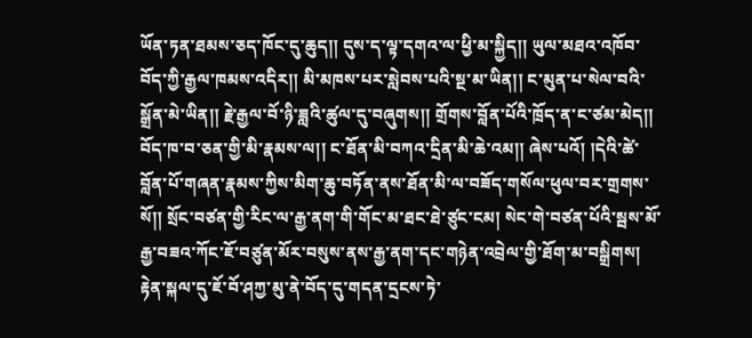ཡོན་ཏན་ཐམས་ཅད་ཁོང་དུ་ཆུད།། དུས་ད་ལྟ་དགའ་ལ་ཕྱི་མ་སྐྱིད།། ཡུལ་མཐའ་འཁོབ་བོད་ཀྱི་རྒྱལ་ཁམས་འདིར།། མི་མཁས་པར་སླེབས་པའི་སྔ་མ་ཡིན།། ང་མུན་པ་སེལ་བའི་སྒྲོན་མེ་ཡིན།། རྗེ་རྒྱལ་བོ་ཉི་ཟླའི་ཚུལ་དུ་བཞུགས།། གྲོགས་བློན་པོའི་ཁྲོད་ན་ང་ཙམ་མེད།། བོད་ཁ་བ་ཅན་གྱི་མི་རྣམས་ལ།། ང་ཐོན་མི་བཀའ་དྲིན་མི་ཆེ་འམ།། ཞེས་པའོ། །དེའི་ཚེ་བློན་པོ་གཞན་རྣམས་ཀྱིས་མིག་ཆུ་བཏོན་ནས་ཐོན་མི་ལ་བཟོད་གསོལ་ཕུལ་བར་གྲགས་སོ།། སྲོང་བཙན་གྱི་རིང་ལ་རྒྱ་ནག་གི་གོང་མ་ཐང་ཐེ་ཙུང་ངམ། སེང་གེ་བཙན་པོའི་སྦས་མོ་རྒྱ་བཟའ་ཀོང་ཇོ་བཙུན་མོར་བསུས་ནས་རྒྱ་ནག་དང་གཉེན་འབྲེལ་གྱི་ཐོག་མ་བསྒྲིགས། རྟེན་སྐལ་དུ་ཇོ་བོ་ཤཀྱ་མུ་ནེ་བོད་དུ་གདན་དྲངས་ཏེ་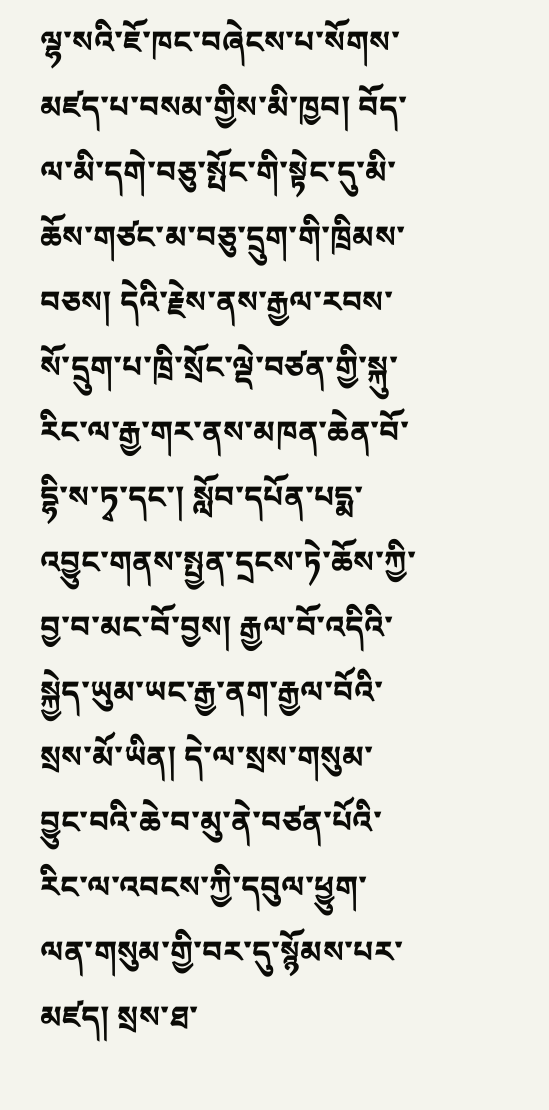ལྷ་སའི་ཇོ་ཁང་བཞེངས་པ་སོགས་མཛད་པ་བསམ་གྱིས་མི་ཁྱབ། བོད་ལ་མི་དགེ་བཅུ་སྤོང་གི་སྟེང་དུ་མི་ཆོས་གཙང་མ་བཅུ་དྲུག་གི་ཁྲིམས་བཅས། དེའི་རྗེས་ནས་རྒྱལ་རབས་སོ་དྲུག་པ་ཁྲི་སྲོང་ལྡེ་བཙན་གྱི་སྐུ་རིང་ལ་རྒྱ་གར་ནས་མཁན་ཆེན་བོ་དྷི་ས་ཏྭ་དང་། སློབ་དཔོན་པདྨ་འབྱུང་གནས་སྤྱན་དྲངས་ཏེ་ཆོས་ཀྱི་བྱ་བ་མང་བོ་བྱས། རྒྱལ་བོ་འདིའི་སྐྱེད་ཡུམ་ཡང་རྒྱ་ནག་རྒྱལ་བོའི་སྲས་མོ་ཡིན། དེ་ལ་སྲས་གསུམ་བྱུང་བའི་ཆེ་བ་མུ་ནེ་བཙན་པོའི་རིང་ལ་འབངས་ཀྱི་དབུལ་ཕྱུག་ལན་གསུམ་གྱི་བར་དུ་སྙོམས་པར་མཛད། སྲས་ཐ་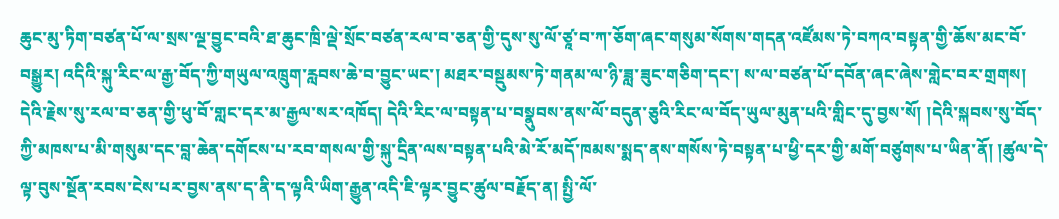ཆུང་མུ་ཏིག་བཙན་པོ་ལ་སྲས་ལྔ་བྱུང་བའི་ཐ་ཆུང་ཁྲི་ལྡེ་སྲོང་བཙན་རལ་བ་ཅན་གྱི་དུས་སུ་ལོ་ཙཱ་བ་ཀ་ཅོག་ཞང་གསུམ་སོགས་གདན་འཛོམས་ཏེ་བཀའ་བསྟན་གྱི་ཆོས་མང་བོ་བསྒྱུར། འདིའི་སྐུ་རིང་ལ་རྒྱ་བོད་ཀྱི་གཡུལ་འཁྲུག་རླབས་ཆེ་བ་བྱུང་ཡང་། མཐར་བསྡུམས་ཏེ་གནམ་ལ་ཉི་ཟླ་ཟུང་གཅིག་དང་། ས་ལ་བཙན་པོ་དབོན་ཞང་ཞེས་གླེང་བར་གྲགས། དེའི་རྗེས་སུ་རལ་བ་ཅན་གྱི་ཕུ་བོ་གླང་དར་མ་རྒྱལ་སར་འཁོད། དེའི་རིང་ལ་བསྟན་པ་བསྣུབས་ནས་ལོ་བདུན་ཅུའི་རིང་ལ་བོད་ཡུལ་མུན་པའི་གླིང་དུ་བྱས་སོ། །དེའི་སྐབས་སུ་བོད་ཀྱི་མཁས་པ་མི་གསུམ་དང་བླ་ཆེན་དགོངས་པ་རབ་གསལ་གྱི་སྐུ་དྲིན་ལས་བསྟན་པའི་མེ་རོ་མདོ་ཁམས་སྨད་ནས་གསོས་ཏེ་བསྟན་པ་ཕྱི་དར་གྱི་མགོ་བཙུགས་པ་ཡིན་ནོ། །ཚུལ་དེ་ལྟ་བུས་སྔོན་རབས་ངེས་པར་བྱས་ནས་ད་ནི་ད་ལྟའི་ཡིག་རྒྱུན་འདི་ཇི་ལྟར་བྱུང་ཚུལ་བརྗོད་ན། སྤྱི་ལོ་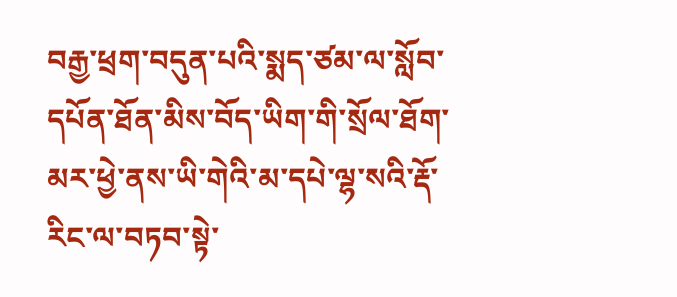བརྒྱ་ཕྲག་བདུན་པའི་སྨད་ཙམ་ལ་སློབ་དཔོན་ཐོན་མིས་བོད་ཡིག་གི་སྲོལ་ཐོག་མར་ཕྱེ་ནས་ཡི་གེའི་མ་དཔེ་ལྷ་སའི་རྡོ་རིང་ལ་བཏབ་སྟེ་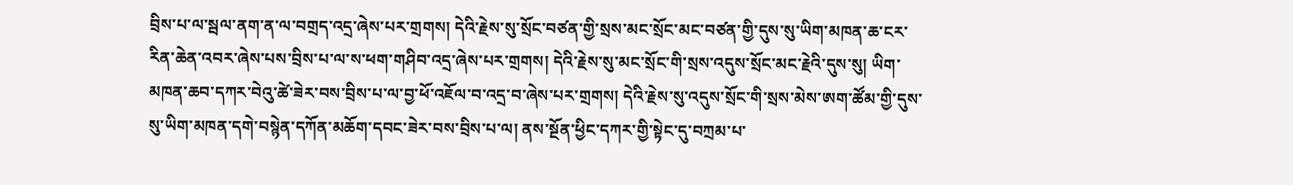བྲིས་པ་ལ་སྦལ་ནག་ན་ལ་བགྲད་འདྲ་ཞེས་པར་གྲགས། དེའི་རྗེས་སུ་སྲོང་བཙན་གྱི་སྲས་མང་སྲོང་མང་བཙན་གྱི་དུས་སུ་ཡིག་མཁན་ཆ་ངར་རིན་ཆེན་འབར་ཞེས་པས་བྲིས་པ་ལ་ས་ཕག་གཤིབ་འདྲ་ཞེས་པར་གྲགས། དེའི་རྗེས་སུ་མང་སྲོང་གི་སྲས་འདུས་སྲོང་མང་རྗེའི་དུས་སུ། ཡིག་མཁན་ཆབ་དཀར་བེའུ་ཚེ་ཟེར་བས་བྲིས་པ་ལ་བྱ་ཕོ་འཇོལ་བ་འདྲ་བ་ཞེས་པར་གྲགས། དེའི་རྗེས་སུ་འདུས་སྲོང་གི་སྲས་མེས་ཨག་ཚོམ་གྱི་དུས་སུ་ཡིག་མཁན་དགེ་བསྙེན་དཀོན་མཆོག་དབང་ཟེར་བས་བྲིས་པ་ལ། ནས་སྔོན་ཕྱིང་དཀར་གྱི་སྟེང་དུ་བཀྲམ་པ་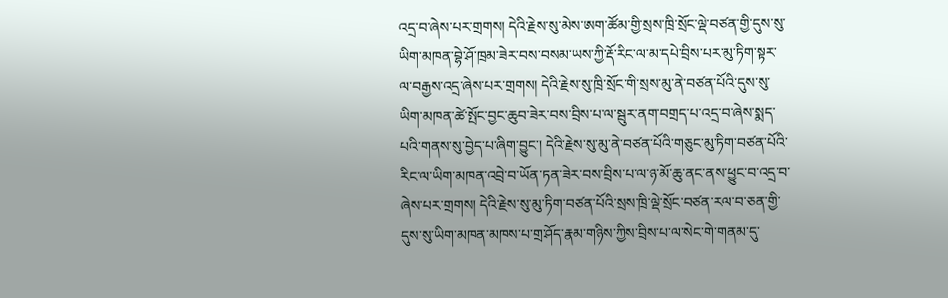འདྲ་བ་ཞེས་པར་གྲགས། དེའི་རྗེས་སུ་མེས་ཨག་ཚོམ་གྱི་སྲས་ཁྲི་སྲོང་ལྡེ་བཙན་གྱི་དུས་སུ་ཡིག་མཁན་བྷེ་ཤོ་ཁྲམ་ཟེར་བས་བསམ་ཡས་ཀྱི་རྡོ་རིང་ལ་མ་དཔེ་བྲིས་པར་མུ་ཏིག་སྟར་ལ་བརྒྱས་འདྲ་ཞེས་པར་གྲགས། དེའི་རྗེས་སུ་ཁྲི་སྲོང་གི་སྲས་མུ་ནེ་བཙན་པོའི་དུས་སུ་ཡིག་མཁན་ཚེ་སྤོང་བྱང་ཆུབ་ཟེར་བས་བྲིས་པ་ལ་སྦུར་ནག་བགྲད་པ་འདྲ་བ་ཞེས་སྨད་པའི་གནས་སུ་བྱེད་པ་ཞིག་བྱུང་། དེའི་རྗེས་སུ་མུ་ནེ་བཙན་པོའི་གཅུང་མུ་ཏིག་བཙན་པོའི་རིང་ལ་ཡིག་མཁན་འབྲེ་བ་ཡོན་ཏན་ཟེར་བས་བྲིས་པ་ལ་ཉ་མོ་ཆུ་ནང་ནས་ཕྱུང་བ་འདྲ་བ་ཞེས་པར་གྲགས། དེའི་རྗེས་སུ་མུ་ཏིག་བཙན་པོའི་སྲས་ཁྲི་ལྡེ་སྲོང་བཙན་རལ་བ་ཅན་གྱི་དུས་སུ་ཡིག་མཁན་མཁས་པ་གྲ་ཤོད་རྣམ་གཉིས་ཀྱིས་བྲིས་པ་ལ་སེང་གེ་གནམ་དུ་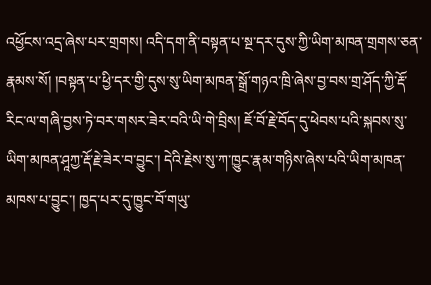འཕྱོངས་འདྲ་ཞེས་པར་གྲགས། འདི་དག་ནི་བསྟན་པ་སྔ་དར་དུས་ཀྱི་ཡིག་མཁན་གྲགས་ཅན་རྣམས་སོ། །བསྟན་པ་ཕྱི་དར་གྱི་དུས་སུ་ཡིག་མཁན་སྒྲོ་གཉའ་ཁྲི་ཞེས་བྱ་བས་གྲ་ཤོད་ཀྱི་རྡོ་རིང་ལ་གཞི་བྱས་ཏེ་བར་གསར་ཟེར་བའི་ཡི་གེ་བྲིས། ཇོ་བོ་རྗེ་བོད་དུ་ཕེབས་པའི་སྐབས་སུ་ཡིག་མཁན་ཤཱཀྱ་རྡོ་རྗེ་ཟེར་བ་བྱུང་། དེའི་རྗེས་སུ་ཀ་ཁྱུང་རྣམ་གཉིས་ཞེས་པའི་ཡིག་མཁན་མཁས་པ་བྱུང་། ཁྱད་པར་དུ་ཁྱུང་བོ་གཡུ་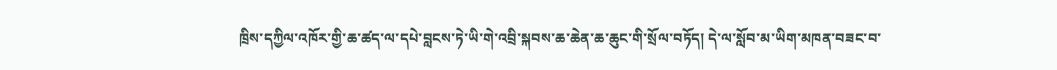ཁྲིས་དཀྱིལ་འཁོར་གྱི་ཆ་ཚད་ལ་དཔེ་བླངས་ཏེ་ཡི་གེ་འབྲི་སྐབས་ཆ་ཆེན་ཆ་ཆུང་གི་སྲོལ་བཏོད། དེ་ལ་སློབ་མ་ཡིག་མཁན་བཟང་བ་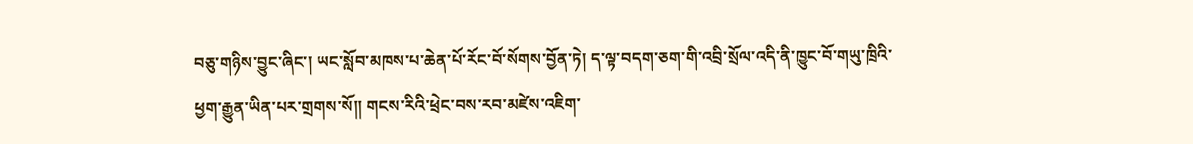བཅུ་གཉིས་བྱུང་ཞིང་། ཡང་སློབ་མཁས་པ་ཆེན་པོ་རོང་བོ་སོགས་བྱོན་ཏེ། ད་ལྟ་བདག་ཅག་གི་འབྲི་སྲོལ་འདི་ནི་ཁྱུང་བོ་གཡུ་ཁྲིའི་ཕྱག་རྒྱུན་ཡིན་པར་གྲགས་སོ།། གངས་རིའི་ཕྲེང་བས་རབ་མཛེས་འཇིག་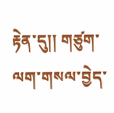རྟེན་དུ།། གཙུག་ལག་གསལ་བྱེད་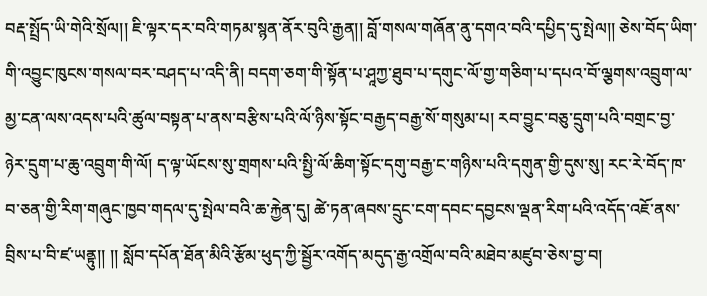བརྡ་སྤྲོད་ཡི་གེའི་སྲོལ།། ཇི་ལྟར་དར་བའི་གཏམ་སྙན་ནོར་བུའི་རྒྱན།། བློ་གསལ་གཞོན་ནུ་དགའ་བའི་དཔྱིད་དུ་སྤེལ།། ཅེས་བོད་ཡིག་གི་འབྱུང་ཁུངས་གསལ་བར་བཤད་པ་འདི་ནི། བདག་ཅག་གི་སྟོན་པ་ཤཱཀྱ་ཐུབ་པ་དགུང་ལོ་གྱ་གཅིག་པ་དཔའ་བོ་ལྕགས་འབྲུག་ལ་མྱ་ངན་ལས་འདས་པའི་ཚུལ་བསྟན་པ་ནས་བརྩིས་པའི་ལོ་ཉིས་སྟོང་བརྒྱད་བརྒྱ་སོ་གསུམ་པ། རབ་བྱུང་བཅུ་དྲུག་པའི་བགྲང་བྱ་ཉེར་དྲུག་པ་ཆུ་འབྲུག་གི་ལོ། ད་ལྟ་ཡོངས་སུ་གྲགས་པའི་སྤྱི་ལོ་ཆིག་སྟོང་དགུ་བརྒྱ་ང་གཉིས་པའི་དགུན་གྱི་དུས་སུ། རང་རེ་བོད་ཁ་བ་ཅན་གྱི་རིག་གཞུང་ཁྱབ་གདལ་དུ་སྤེལ་བའི་ཆ་རྐྱེན་དུ། ཚེ་ཏན་ཞབས་དྲུང་ངག་དབང་དབྱངས་ལྡན་རིག་པའི་འདོད་འཇོ་ནས་བྲིས་པ་བི་ཛ་ཡནྟུ།། །། སློབ་དཔོན་ཐོན་མིའི་རྩོམ་ཕུད་ཀྱི་སྦྱོར་འགོད་མདུད་རྒྱ་འགྲོལ་བའི་མཐེབ་མཛུབ་ཅེས་བྱ་བ།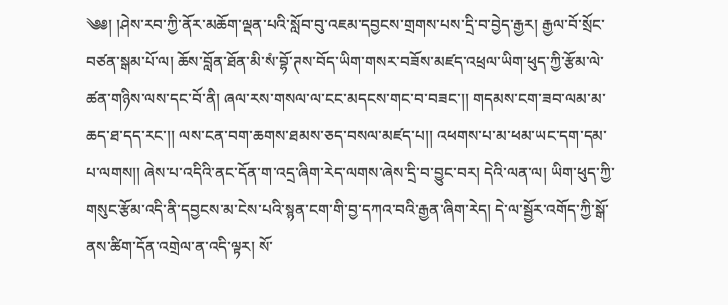༄༅། །ཤེས་རབ་ཀྱི་ནོར་མཆོག་ལྡན་པའི་སློབ་བུ་འཇམ་དབྱངས་གྲགས་པས་དྲི་བ་བྱེད་རྒྱར། རྒྱལ་བོ་སྲོང་བཙན་སྒམ་པོ་ལ། ཆོས་བློན་ཐོན་མི་སཾ་བྷོ་ཊས་བོད་ཡིག་གསར་བཟོས་མཛད་འཕྲལ་ཡིག་ཕུད་ཀྱི་རྩོམ་ལེ་ཚན་གཉིས་ལས་དང་བོ་ནི། ཞལ་རས་གསལ་ལ་ངང་མདངས་གང་བ་བཟང་།། གདམས་ངག་ཟབ་ལམ་མ་ཆད་ཐ་དད་རང་།། ལས་ངན་བག་ཆགས་ཐམས་ཅད་བསལ་མཛད་པ།། འཕགས་པ་མ་ཕམ་ཡང་དག་དམ་པ་ལགས།། ཞེས་པ་འདིའི་ནང་དོན་ག་འདྲ་ཞིག་རེད་ལགས་ཞེས་དྲི་བ་བྱུང་བར། དེའི་ལན་ལ། ཡིག་ཕུད་ཀྱི་གསུང་རྩོམ་འདི་ནི་དབྱངས་མ་ངེས་པའི་སྙན་ངག་གི་བྱ་དཀའ་བའི་རྒྱན་ཞིག་རེད། དེ་ལ་སྦྱོར་འགོད་ཀྱི་སྒོ་ནས་ཚིག་དོན་འགྲེལ་ན་འདི་ལྟར། སོ་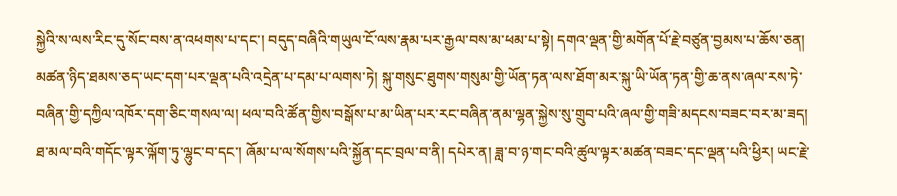སྐྱེའི་ས་ལས་རིང་དུ་སོང་བས་ན་འཕགས་པ་དང་། བདུད་བཞིའི་གཡུལ་ངོ་ལས་རྣམ་པར་རྒྱལ་བས་མ་ཕམ་པ་སྟེ། དགའ་ལྡན་གྱི་མགོན་པོ་རྗེ་བཙུན་བྱམས་པ་ཆོས་ཅན། མཚན་ཉིད་ཐམས་ཅད་ཡང་དག་པར་ལྡན་པའི་འདྲེན་པ་དམ་པ་ལགས་ཏེ། སྐུ་གསུང་ཐུགས་གསུམ་གྱི་ཡོན་ཏན་ལས་ཐོག་མར་སྐུ་ཡི་ཡོན་ཏན་གྱི་ཆ་ནས་ཞལ་རས་ཏེ་བཞིན་གྱི་དཀྱིལ་འཁོར་དག་ཅིང་གསལ་ལ། ཕལ་བའི་ཚོན་གྱིས་བསྒོས་པ་མ་ཡིན་པར་རང་བཞིན་ནམ་ལྷན་སྐྱེས་སུ་གྲུབ་པའི་ཞལ་གྱི་གཟི་མདངས་བཟང་བར་མ་ཟད། ཐ་མལ་བའི་གདོང་ལྟར་ལྐོག་ཏུ་ལྷུང་བ་དང་། ཞོམ་པ་ལ་སོགས་པའི་སྐྱོན་དང་བྲལ་བ་ནི། དཔེར་ན། ཟླ་བ་ཉ་གང་བའི་ཚུལ་ལྟར་མཚན་བཟང་དང་ལྡན་པའི་ཕྱིར། ཡང་རྗེ་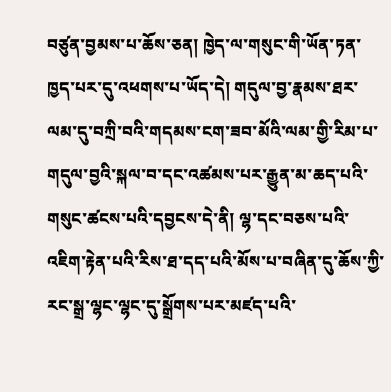བཙུན་བྱམས་པ་ཆོས་ཅན། ཁྱེད་ལ་གསུང་གི་ཡོན་ཏན་ཁྱད་པར་དུ་འཕགས་པ་ཡོད་དེ། གདུལ་བྱ་རྣམས་ཐར་ལམ་དུ་བཀྲི་བའི་གདམས་ངག་ཟབ་མོའི་ལམ་གྱི་རིམ་པ་གདུལ་བྱའི་སྐལ་བ་དང་འཚམས་པར་རྒྱུན་མ་ཆད་པའི་གསུང་ཚངས་པའི་དབྱངས་དེ་ནི། ལྷ་དང་བཅས་པའི་འཇིག་རྟེན་པའི་རིས་ཐ་དད་པའི་མོས་པ་བཞིན་དུ་ཆོས་ཀྱི་རང་སྒྲ་ལྷང་ལྷང་དུ་སྒྲོགས་པར་མཛད་པའི་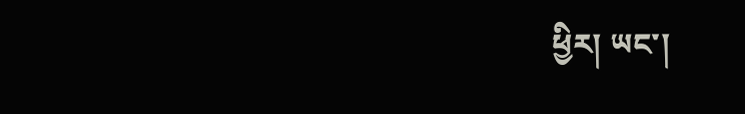ཕྱིར། ཡང་།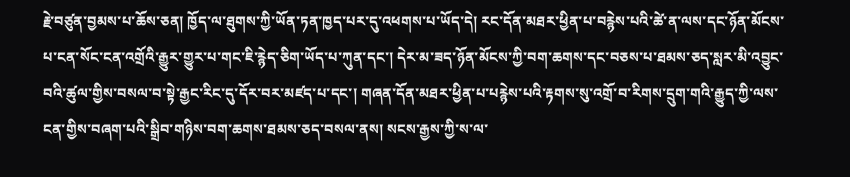རྗེ་བཙུན་བྱམས་པ་ཆོས་ཅན། ཁྱོད་ལ་ཐུགས་ཀྱི་ཡོན་ཏན་ཁྱད་པར་དུ་འཕགས་པ་ཡོད་དེ། རང་དོན་མཐར་ཕྱིན་པ་བརྙེས་པའི་ཚེ་ན་ལས་དང་ཉོན་མོངས་པ་ངན་སོང་ངན་འགྲོའི་རྒྱུར་གྱུར་པ་གང་ཇི་རྙེད་ཅིག་ཡོད་པ་ཀུན་དང་། དེར་མ་ཟད་ཉོན་མོངས་ཀྱི་བག་ཆགས་དང་བཅས་པ་ཐམས་ཅད་སླར་མི་འབྱུང་བའི་ཚུལ་གྱིས་བསལ་བ་སྟེ་རྒྱང་རིང་དུ་དོར་བར་མཛད་པ་དང་། གཞན་དོན་མཐར་ཕྱིན་པ་པརྙེས་པའི་རྟགས་སུ་འགྲོ་བ་རིགས་དྲུག་གའི་རྒྱུད་ཀྱི་ལས་ངན་གྱིས་བཞག་པའི་སྒྲིབ་གཉིས་བག་ཆགས་ཐམས་ཅད་བསལ་ནས། སངས་རྒྱས་ཀྱི་ས་ལ་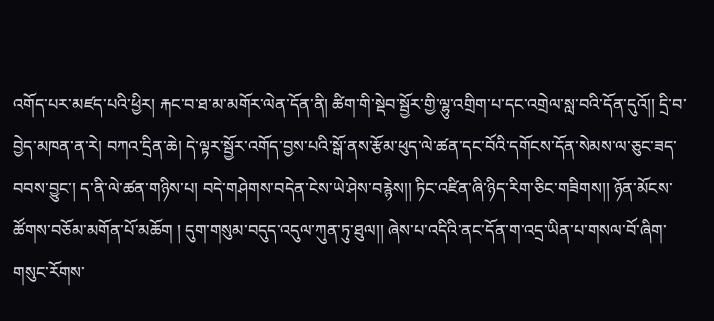འགོད་པར་མཛད་པའི་ཕྱིར། རྐང་བ་ཐ་མ་མགོར་ལེན་དོན་ནི། ཚིག་གི་སྡེབ་སྦྱོར་གྱི་ལྷུ་འགྲིག་པ་དང་འགྲེལ་སླ་བའི་དོན་དུའོ།། དྲི་བ་བྱེད་མཁན་ན་རེ། བཀའ་དྲིན་ཆེ། དེ་ལྟར་སྦྱོར་འགོད་བྱས་པའི་སྒོ་ནས་རྩོམ་ཕུད་ལེ་ཚན་དང་བོའི་དགོངས་དོན་སེམས་ལ་ཅུང་ཟད་བབས་བྱུང་། ད་ནི་ལེ་ཚན་གཉིས་པ། བདེ་གཤེགས་བདེན་ངེས་ཡེ་ཤེས་བརྙེས།། ཏིང་འཛིན་ཞི་ཉིད་རིག་ཅིང་གཟིགས།། ཉོན་མོངས་ཚོགས་བཅོམ་མགོན་པོ་མཆོག ། དུག་གསུམ་བདུད་འདུལ་ཀུན་ཏུ་ཐུལ།། ཞེས་པ་འདིའི་ནང་དོན་ག་འདྲ་ཡིན་པ་གསལ་བོ་ཞིག་གསུང་རོགས་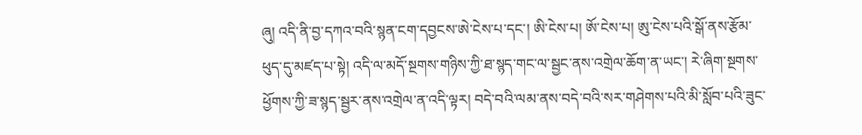ཞུ། འདི་ནི་བྱ་དཀའ་བའི་སྙན་ངག་དབྱངས་ཨེ་ངེས་པ་དང་། ཨི་ངེས་པ། ཨོ་ངེས་པ། ཨུ་ངེས་པའི་སྒོ་ནས་རྩོམ་ཕུད་དུ་མཛད་པ་སྟེ། འདི་ལ་མདོ་སྔགས་གཉིས་ཀྱི་ཐ་སྙད་གང་ལ་སྦྱང་ནས་འགྲེལ་ཆོག་ན་ཡང་། རེ་ཞིག་སྔགས་ཕྱོགས་ཀྱི་ཟ་སྙད་སྦྱར་ནས་འགྲེལ་ན་འདི་ལྟར། བདེ་བའི་ལམ་ནས་བདེ་བའི་སར་གཤེགས་པའི་མི་སློབ་པའི་ཟུང་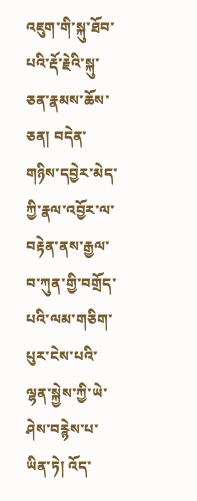འཇུག་གི་སྐུ་ཐོབ་པའི་རྡོ་རྗེའི་སྐུ་ཅན་རྣམས་ཆོས་ཅན། བདེན་གཉིས་དབྱེར་མེད་ཀྱི་རྣལ་འབྱོར་ལ་བརྟེན་ནས་རྒྱལ་བ་ཀུན་གྱི་བགྲོད་པའི་ལམ་གཅིག་པུར་ངེས་པའི་ལྷན་སྐྱེས་ཀྱི་ཡེ་ཤེས་བརྙེས་པ་ཡིན་ཏེ། འོད་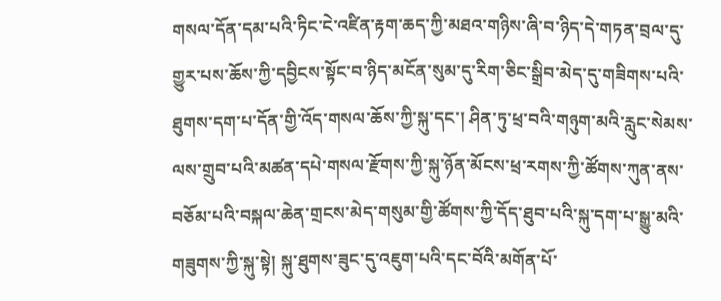གསལ་དོན་དམ་པའི་ཏིང་ངེ་འཛིན་རྟག་ཆད་ཀྱི་མཐའ་གཉིས་ཞི་བ་ཉིད་དེ་གཏན་བྲལ་དུ་གྱུར་པས་ཆོས་ཀྱི་དབྱིངས་སྟོང་བ་ཉིད་མངོན་སུམ་དུ་རིག་ཅིང་སྒྲིབ་མེད་དུ་གཟིགས་པའི་ཐུགས་དག་པ་དོན་གྱི་འོད་གསལ་ཆོས་ཀྱི་སྐུ་དང་། ཤིན་ཏུ་ཕྲ་བའི་གཉུག་མའི་རླུང་སེམས་ལས་གྲུབ་པའི་མཚན་དཔེ་གསལ་རྫོགས་ཀྱི་སྐུ་ཉོན་མོངས་ཕྲ་རགས་ཀྱི་ཚོགས་ཀུན་ནས་བཅོམ་པའི་བསྐལ་ཆེན་གྲངས་མེད་གསུམ་གྱི་ཚོགས་ཀྱི་དོད་ཐུབ་པའི་སྐུ་དག་པ་སྒྱུ་མའི་གཟུགས་ཀྱི་སྐུ་སྟེ། སྐུ་ཐུགས་ཟུང་དུ་འཇུག་པའི་དང་བོའི་མགོན་པོ་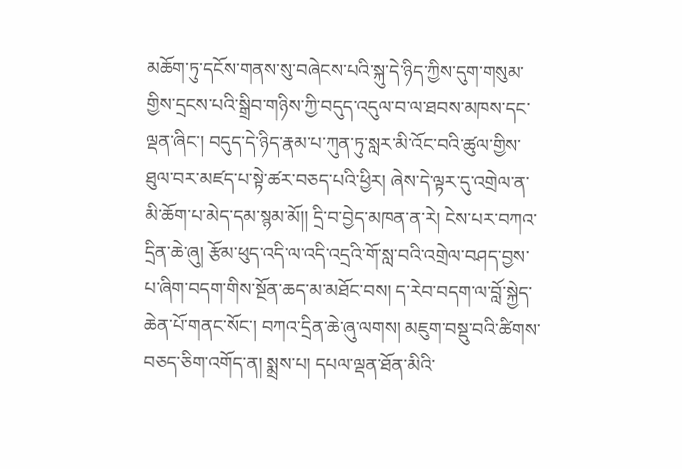མཆོག་ཏུ་དངོས་གནས་སུ་བཞེངས་པའི་སྐུ་དེ་ཉིད་ཀྱིས་དུག་གསུམ་གྱིས་དྲངས་པའི་སྒྲིབ་གཉིས་ཀྱི་བདུད་འདུལ་བ་ལ་ཐབས་མཁས་དང་ལྡན་ཞིང་། བདུད་དེ་ཉིད་རྣམ་པ་ཀུན་ཏུ་སླར་མི་འོང་བའི་ཚུལ་གྱིས་ཐུལ་བར་མཛད་པ་སྟེ་ཚར་བཅད་པའི་ཕྱིར། ཞེས་དེ་ལྟར་དུ་འགྲེལ་ན་མི་ཆོག་པ་མེད་དམ་སྙམ་མོ།། དྲི་བ་བྱེད་མཁན་ན་རེ། ངེས་པར་བཀའ་དྲིན་ཆེ་ཞུ། རྩོམ་ཕུད་འདི་ལ་འདི་འདྲའི་གོ་སླ་བའི་འགྲེལ་བཤད་བྱས་པ་ཞིག་བདག་གིས་སྔོན་ཆད་མ་མཐོང་བས། ད་རེབ་བདག་ལ་བློ་སྐྱེད་ཆེན་པོ་གནང་སོང་། བཀའ་དྲིན་ཆེ་ཞུ་ལགས། མཇུག་བསྡུ་བའི་ཚིགས་བཅད་ཅིག་འགོད་ན། སྨྲས་པ། དཔལ་ལྡན་ཐོན་མིའི་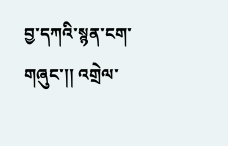བྱ་དཀའི་སྙན་ངག་གཞུང་།། འགྲེལ་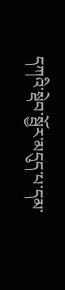དཀའི་སྡེབ་སྦྱོར་མདུད་པ་དམ་